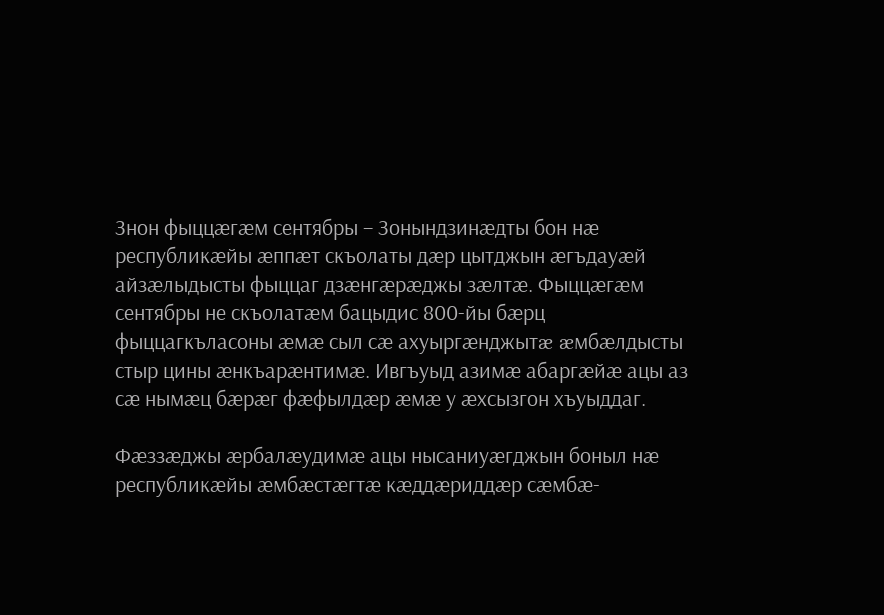Знон фыццæгæм сентябры – Зонындзинæдты бон нæ республикæйы æппæт скъолаты дæр цытджын æгъдауæй айзæлыдысты фыццаг дзæнгæрæджы зæлтæ. Фыццæгæм сентябры не скъолатæм бацыдис 800-йы бæрц фыццагкъласоны æмæ сыл сæ ахуыргæнджытæ æмбæлдысты стыр цины æнкъарæнтимæ. Ивгъуыд азимæ абаргæйæ ацы аз сæ нымæц бæрæг фæфылдæр æмæ у æхсызгон хъуыддаг.

Фæззæджы æрбалæудимæ ацы нысаниуæгджын боныл нæ республикæйы æмбæстæгтæ кæддæриддæр сæмбæ-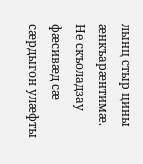лынц стыр цины æнкъарæнтимæ. Не скъоладзау фæсивæд сæ сæрдыгон улæфты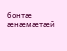бонтæ æнæмæтæй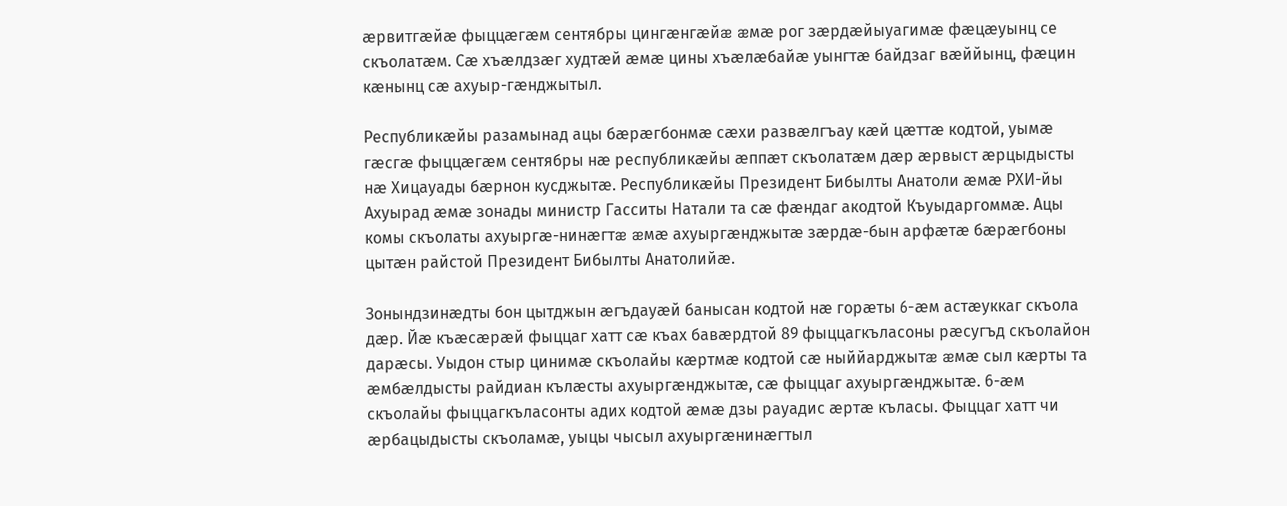æрвитгæйæ фыццæгæм сентябры цингæнгæйæ æмæ рог зæрдæйыуагимæ фæцæуынц се скъолатæм. Сæ хъæлдзæг худтæй æмæ цины хъæлæбайæ уынгтæ байдзаг вæййынц, фæцин кæнынц сæ ахуыр-гæнджытыл.

Республикæйы разамынад ацы бæрæгбонмæ сæхи развæлгъау кæй цæттæ кодтой, уымæ гæсгæ фыццæгæм сентябры нæ республикæйы æппæт скъолатæм дæр æрвыст æрцыдысты нæ Хицауады бæрнон кусджытæ. Республикæйы Президент Бибылты Анатоли æмæ РХИ-йы Ахуырад æмæ зонады министр Гасситы Натали та сæ фæндаг акодтой Къуыдаргоммæ. Ацы комы скъолаты ахуыргæ-нинæгтæ æмæ ахуыргæнджытæ зæрдæ-бын арфæтæ бæрæгбоны цытæн райстой Президент Бибылты Анатолийæ.

Зонындзинæдты бон цытджын æгъдауæй банысан кодтой нæ горæты 6-æм астæуккаг скъола дæр. Йæ къæсæрæй фыццаг хатт сæ къах бавæрдтой 89 фыццагкъласоны рæсугъд скъолайон дарæсы. Уыдон стыр цинимæ скъолайы кæртмæ кодтой сæ ныййарджытæ æмæ сыл кæрты та æмбæлдысты райдиан кълæсты ахуыргæнджытæ, сæ фыццаг ахуыргæнджытæ. 6-æм скъолайы фыццагкъласонты адих кодтой æмæ дзы рауадис æртæ къласы. Фыццаг хатт чи æрбацыдысты скъоламæ, уыцы чысыл ахуыргæнинæгтыл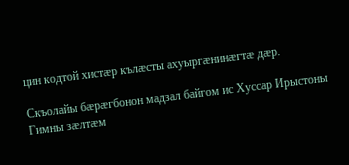цин кодтой хистæр кълæсты ахуыргæнинæгтæ дæр.

Скъолайы бæрæгбонон мадзал байгом ис Хуссар Ирыстоны Гимны зæлтæм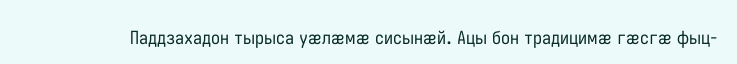Паддзахадон тырыса уæлæмæ сисынæй. Ацы бон традицимæ гæсгæ фыц-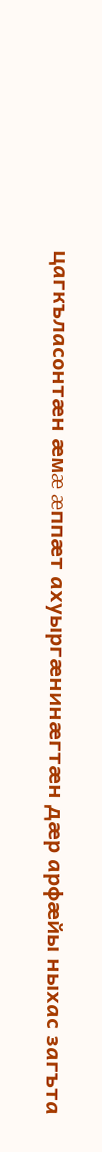цагкъласонтæн æмæ æппæт ахуыргæнинæгтæн дæр арфæйы ныхас загъта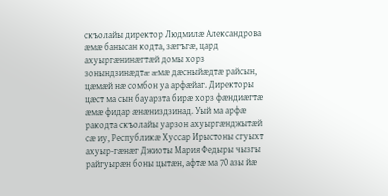скъолайы директор Людмилæ Александрова æмæ банысан кодта, зæгъгæ, цард ахуыргæнинæгтæй домы хорз зонындзинæдтæ æмæ дæсныйæдтæ райсын, цæмæй нæ сомбон уа арфæйаг. Директоры цæст ма сын бауарзта бирæ хорз фæндиæгтæ æмæ фидар æнæниздзинад. Уый ма арфæ ракодта скъолайы уарзон ахуыргæнджытæй сæ иу, Республикæ Хуссар Ирыстоны сгуыхт ахуыр-гæнæг Джиоты Мария Федыры чызгы райгуырæн боны цытæн, афтæ ма 70 азы йæ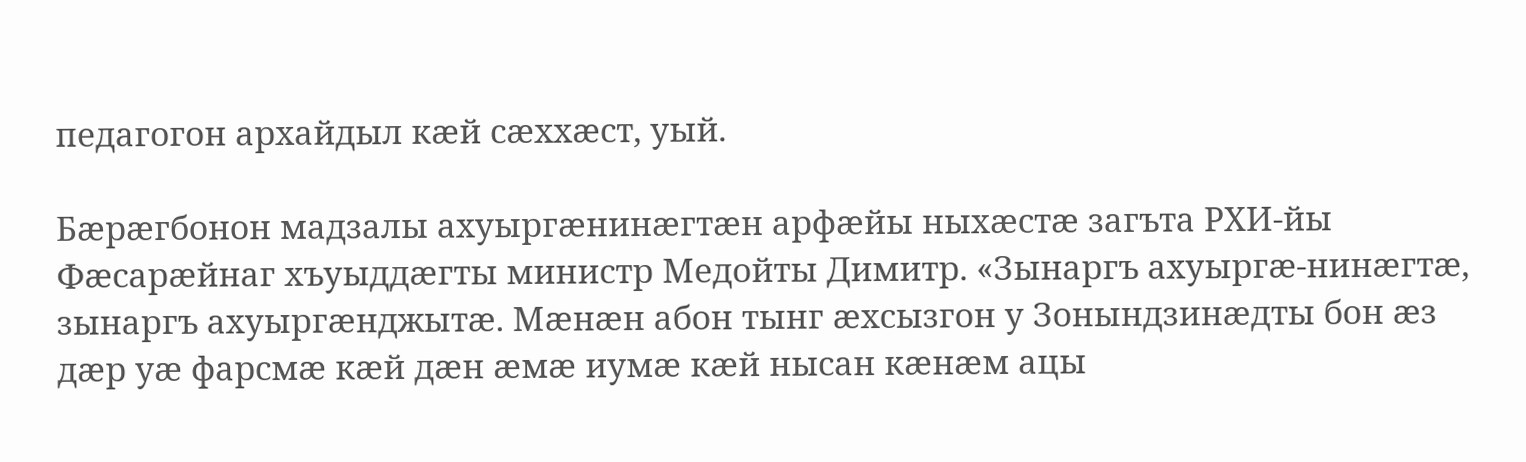педагогон архайдыл кæй сæххæст, уый.

Бæрæгбонон мадзалы ахуыргæнинæгтæн арфæйы ныхæстæ загъта РХИ-йы Фæсарæйнаг хъуыддæгты министр Медойты Димитр. «Зынаргъ ахуыргæ-нинæгтæ, зынаргъ ахуыргæнджытæ. Мæнæн абон тынг æхсызгон у Зонындзинæдты бон æз дæр уæ фарсмæ кæй дæн æмæ иумæ кæй нысан кæнæм ацы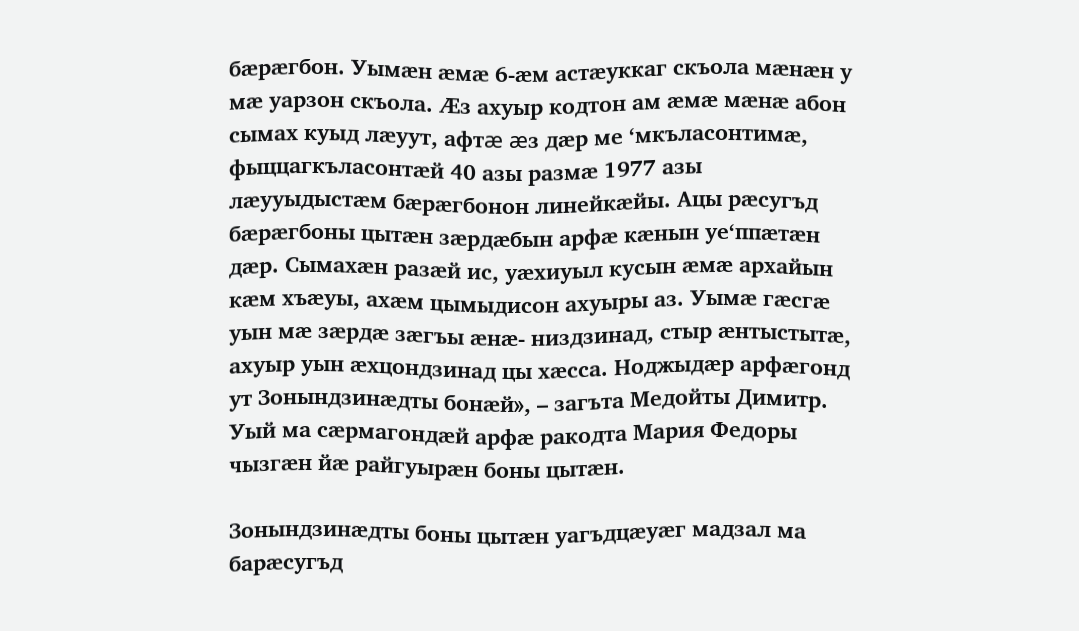бæрæгбон. Уымæн æмæ 6-æм астæуккаг скъола мæнæн у мæ уарзон скъола. Æз ахуыр кодтон ам æмæ мæнæ абон сымах куыд лæуут, афтæ æз дæр ме ‘мкъласонтимæ, фыццагкъласонтæй 40 азы размæ 1977 азы лæууыдыстæм бæрæгбонон линейкæйы. Ацы рæсугъд бæрæгбоны цытæн зæрдæбын арфæ кæнын уеʻппæтæн дæр. Сымахæн разæй ис, уæхиуыл кусын æмæ архайын кæм хъæуы, ахæм цымыдисон ахуыры аз. Уымæ гæсгæ уын мæ зæрдæ зæгъы æнæ- низдзинад, стыр æнтыстытæ, ахуыр уын æхцондзинад цы хæсса. Ноджыдæр арфæгонд ут Зонындзинæдты бонæй», – загъта Медойты Димитр. Уый ма сæрмагондæй арфæ ракодта Мария Федоры чызгæн йæ райгуырæн боны цытæн.

Зонындзинæдты боны цытæн уагъдцæуæг мадзал ма барæсугъд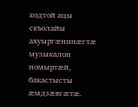кодтой ацы скъолайы ахуыргæнинæгтæ музыкалон номыртæй, бакастысты æмдзæвгæтæ.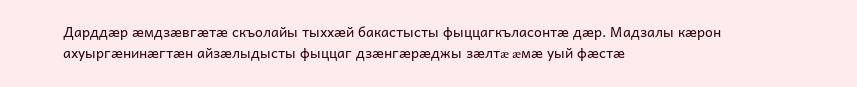Дарддæр æмдзæвгæтæ скъолайы тыххæй бакастысты фыццагкъласонтæ дæр. Мадзалы кæрон ахуыргæнинæгтæн айзæлыдысты фыццаг дзæнгæрæджы зæлтæ æмæ уый фæстæ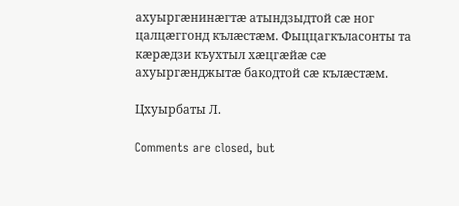ахуыргæнинæгтæ атындзыдтой сæ ног цалцæггонд кълæстæм. Фыццагкъласонты та кæрæдзи къухтыл хæцгæйæ сæ ахуыргæнджытæ бакодтой сæ кълæстæм.

Цхуырбаты Л.

Comments are closed, but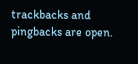trackbacks and pingbacks are open.